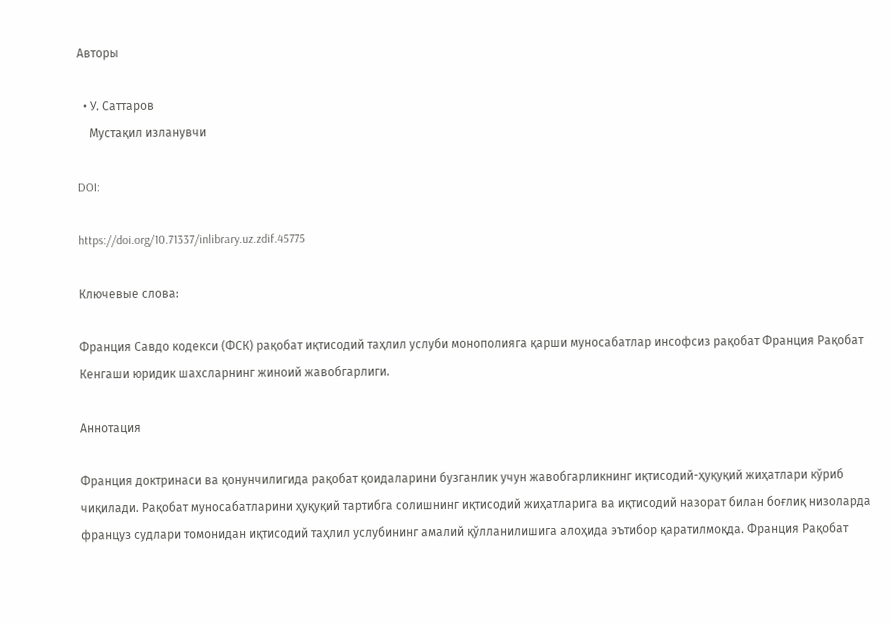Авторы

  • У. Саттаров
    Мустақил изланувчи

DOI:

https://doi.org/10.71337/inlibrary.uz.zdif.45775

Ключевые слова:

Франция Савдо кодекси (ФСК) рақобат иқтисодий таҳлил услуби монополияга қарши муносабатлар инсофсиз рақобат Франция Рақобат Кенгаши юридик шахсларнинг жиноий жавобгарлиги.

Аннотация

Франция доктринаси ва қонунчилигида рақобат қоидаларини бузганлик учун жавобгарликнинг иқтисодий-ҳуқуқий жиҳатлари кўриб чиқилади. Рақобат муносабатларини ҳуқуқий тартибга солишнинг иқтисодий жиҳатларига ва иқтисодий назорат билан боғлиқ низоларда француз судлари томонидан иқтисодий таҳлил услубининг амалий қўлланилишига алоҳида эътибор қаратилмоқда. Франция Рақобат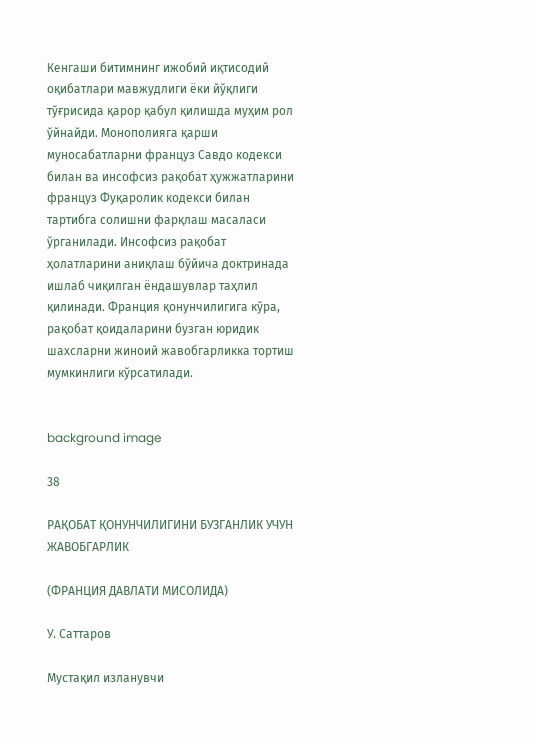Кенгаши битимнинг ижобий иқтисодий оқибатлари мавжудлиги ёки йўқлиги тўғрисида қарор қабул қилишда муҳим рол ўйнайди. Монополияга қарши муносабатларни француз Савдо кодекси билан ва инсофсиз рақобат ҳужжатларини француз Фуқаролик кодекси билан тартибга солишни фарқлаш масаласи ўрганилади. Инсофсиз рақобат ҳолатларини аниқлаш бўйича доктринада ишлаб чиқилган ёндашувлар таҳлил қилинади. Франция қонунчилигига кўра, рақобат қоидаларини бузган юридик шахсларни жиноий жавобгарликка тортиш мумкинлиги кўрсатилади.


background image

38

РАҚОБАТ ҚОНУНЧИЛИГИНИ БУЗГАНЛИК УЧУН ЖАВОБГАРЛИК

(ФРАНЦИЯ ДАВЛАТИ МИСОЛИДА)

У. Саттаров

Мустақил изланувчи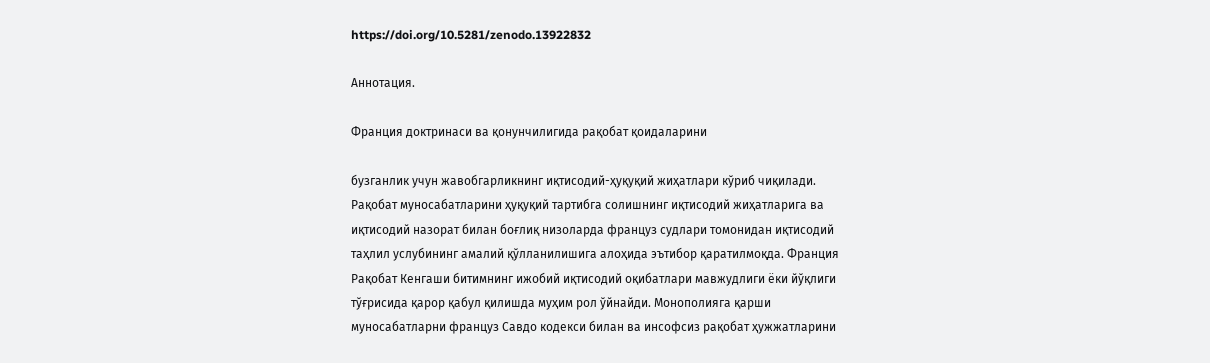https://doi.org/10.5281/zenodo.13922832

Аннотация.

Франция доктринаси ва қонунчилигида рақобат қоидаларини

бузганлик учун жавобгарликнинг иқтисодий-ҳуқуқий жиҳатлари кўриб чиқилади.
Рақобат муносабатларини ҳуқуқий тартибга солишнинг иқтисодий жиҳатларига ва
иқтисодий назорат билан боғлиқ низоларда француз судлари томонидан иқтисодий
таҳлил услубининг амалий қўлланилишига алоҳида эътибор қаратилмоқда. Франция
Рақобат Кенгаши битимнинг ижобий иқтисодий оқибатлари мавжудлиги ёки йўқлиги
тўғрисида қарор қабул қилишда муҳим рол ўйнайди. Монополияга қарши
муносабатларни француз Савдо кодекси билан ва инсофсиз рақобат ҳужжатларини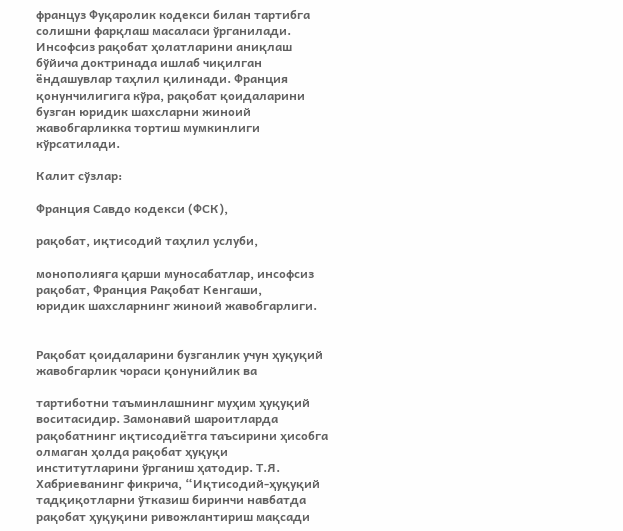француз Фуқаролик кодекси билан тартибга солишни фарқлаш масаласи ўрганилади.
Инсофсиз рақобат ҳолатларини аниқлаш бўйича доктринада ишлаб чиқилган
ёндашувлар таҳлил қилинади. Франция қонунчилигига кўра, рақобат қоидаларини
бузган юридик шахсларни жиноий жавобгарликка тортиш мумкинлиги кўрсатилади.

Калит сўзлар:

Франция Савдо кодекси (ФСК),

рақобат, иқтисодий таҳлил услуби,

монополияга қарши муносабатлар, инсофсиз рақобат, Франция Рақобат Кенгаши,
юридик шахсларнинг жиноий жавобгарлиги.


Рақобат қоидаларини бузганлик учун ҳуқуқий жавобгарлик чораси қонунийлик ва

тартиботни таъминлашнинг муҳим ҳуқуқий воситасидир. Замонавий шароитларда
рақобатнинг иқтисодиётга таъсирини ҳисобга олмаган ҳолда рақобат ҳуқуқи
институтларини ўрганиш ҳатодир. Т.Я. Хабриеванинг фикрича, “Иқтисодий-ҳуқуқий
тадқиқотларни ўтказиш биринчи навбатда рақобат ҳуқуқини ривожлантириш мақсади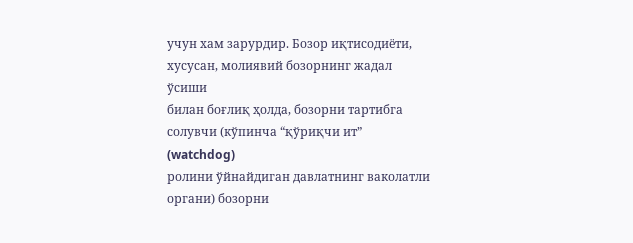учун хам зарурдир. Бозор иқтисодиёти, хусусан, молиявий бозорнинг жадал ўсиши
билан боғлиқ ҳолда, бозорни тартибга солувчи (кўпинча “қўриқчи ит” (watchdog)
ролини ўйнайдиган давлатнинг ваколатли органи) бозорни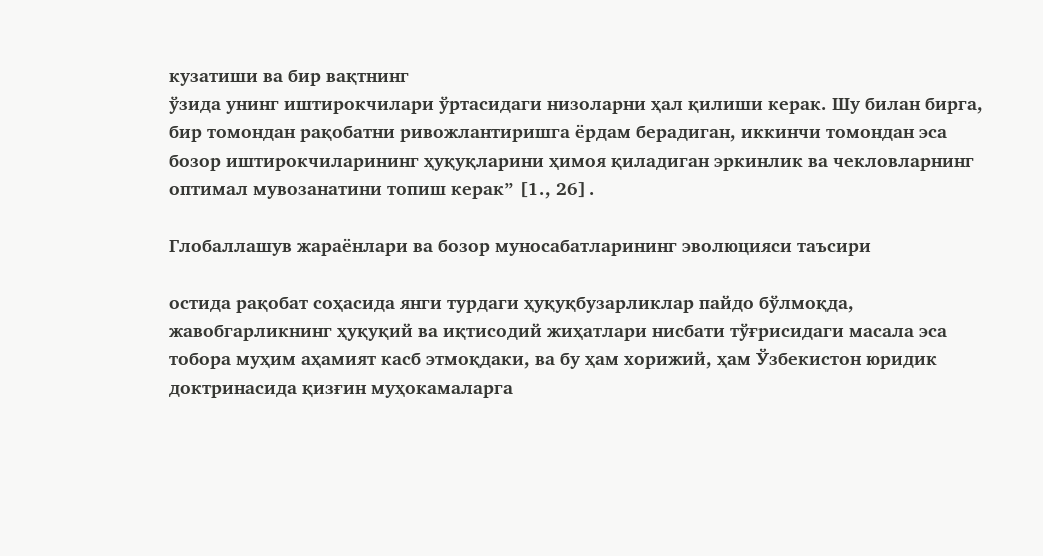кузатиши ва бир вақтнинг
ўзида унинг иштирокчилари ўртасидаги низоларни ҳал қилиши керак. Шу билан бирга,
бир томондан рақобатни ривожлантиришга ёрдам берадиган, иккинчи томондан эса
бозор иштирокчиларининг ҳуқуқларини ҳимоя қиладиган эркинлик ва чекловларнинг
оптимал мувозанатини топиш керак” [1., 26].

Глобаллашув жараёнлари ва бозор муносабатларининг эволюцияси таъсири

остида рақобат соҳасида янги турдаги ҳуқуқбузарликлар пайдо бўлмоқда,
жавобгарликнинг ҳуқуқий ва иқтисодий жиҳатлари нисбати тўғрисидаги масала эса
тобора муҳим аҳамият касб этмоқдаки, ва бу ҳам хорижий, ҳам Ўзбекистон юридик
доктринасида қизғин муҳокамаларга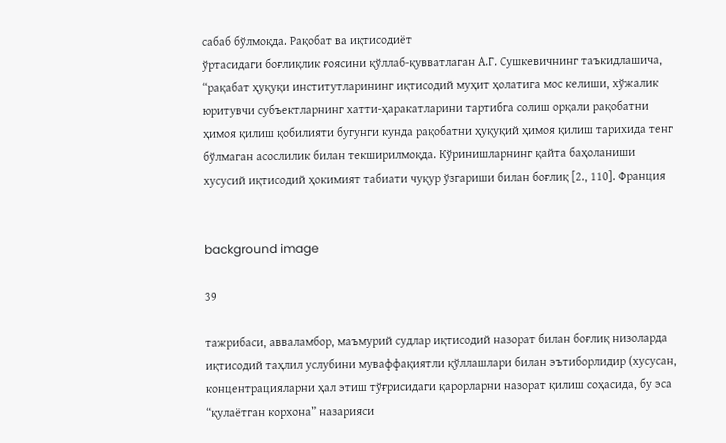сабаб бўлмоқда. Рақобат ва иқтисодиёт
ўртасидаги боғлиқлик ғоясини қўллаб-қувватлаган А.Г. Сушкевичнинг таъкидлашича,
“рақабат ҳуқуқи институтларининг иқтисодий муҳит ҳолатига мос келиши, хўжалик
юритувчи субъектларнинг хатти-ҳаракатларини тартибга солиш орқали рақобатни
ҳимоя қилиш қобилияти бугунги кунда рақобатни ҳуқуқий ҳимоя қилиш тарихида тенг
бўлмаган асослилик билан текширилмоқда. Кўринишларнинг қайта баҳоланиши
хусусий иқтисодий ҳокимият табиати чуқур ўзгариши билан боғлиқ [2., 110]. Франция


background image

39

тажрибаси, авваламбор, маъмурий судлар иқтисодий назорат билан боғлиқ низоларда
иқтисодий таҳлил услубини муваффақиятли қўллашлари билан эътиборлидир (хусусан,
концентрацияларни ҳал этиш тўғрисидаги қарорларни назорат қилиш соҳасида, бу эса
“қулаётган корхона” назарияси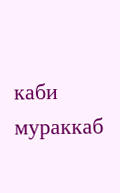каби мураккаб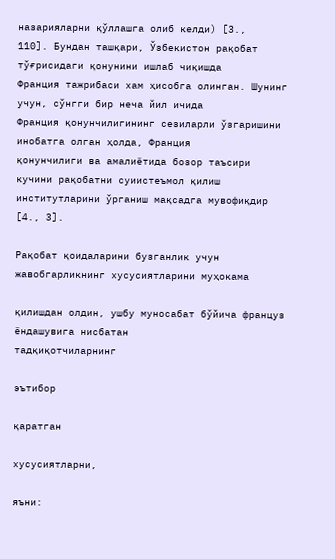назарияларни қўллашга олиб келди) [3.,
110]. Бундан ташқари, Ўзбекистон рақобат тўғрисидаги қонунини ишлаб чиқишда
Франция тажрибаси хам ҳисобга олинган. Шунинг учун, сўнгги бир неча йил ичида
Франция қонунчилигининг сезиларли ўзгаришини инобатга олган ҳолда, Франция
қонунчилиги ва амалиётида бозор таъсири кучини рақобатни суиистеъмол қилиш
институтларини ўрганиш мақсадга мувофиқдир [4., 3].

Рақобат қоидаларини бузганлик учун жавобгарликнинг хусусиятларини муҳокама

қилишдан олдин, ушбу муносабат бўйича француз ёндашувига нисбатан
тадқиқотчиларнинг

эътибор

қаратган

хусусиятларни,

яъни: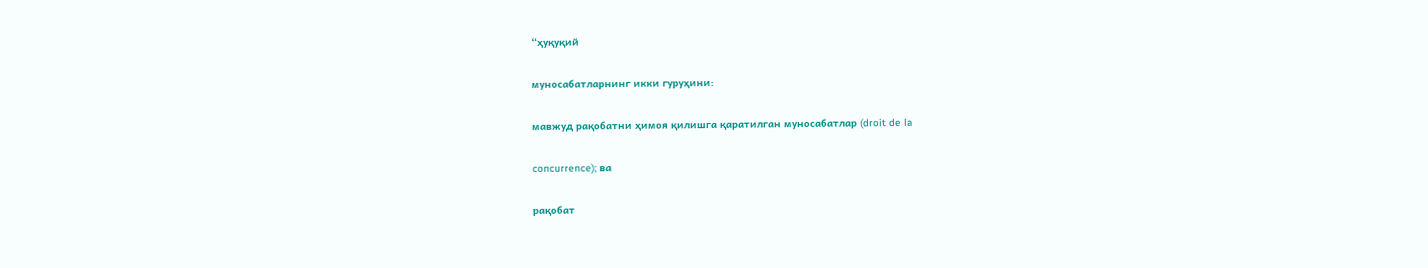“ҳуқуқий

муносабатларнинг икки гуруҳини:

мавжуд рақобатни ҳимоя қилишга қаратилган муносабатлар (droit de la

concurrence); ва

рақобат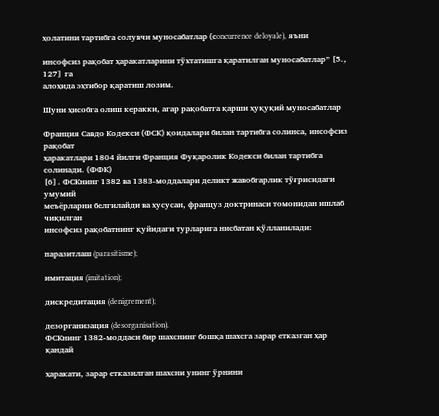ҳолатини тартибга солувчи муносабатлар (сoncurrence deloyale), яъни

инсофсиз рақобат ҳаракатларини тўхтатишга қаратилган муносабатлар” [5., 127] га
алоҳида эҳтибор қаратиш лозим.

Шуни ҳисобга олиш керакки, агар рақобатга қарши ҳуқуқий муносабатлар

Франция Савдо Кодекси (ФСК) қоидалари билан тартибга солинса, инсофсиз рақобат
ҳаракатлари 1804 йилги Франция Фуқаролик Кодекси билан тартибга солинади. (ФФК)
[6]. ФСКнинг 1382 ва 1383-моддалари деликт жавобгарлик тўғрисидаги умумий
меъёрларни белгилайди ва хусусан, француз доктринаси томонидан ишлаб чиқилган
инсофсиз рақобатнинг қуйидаги турларига нисбатан қўлланилади:

паразитлаш (parasitisme);

имитация (imitation);

дискредитация (denigrement);

дезорганизация (desorganisation).
ФСКнинг 1382-моддаси бир шахснинг бошқа шахсга зарар етказган ҳар қандай

ҳаракати, зарар етказилган шахсни унинг ўрнини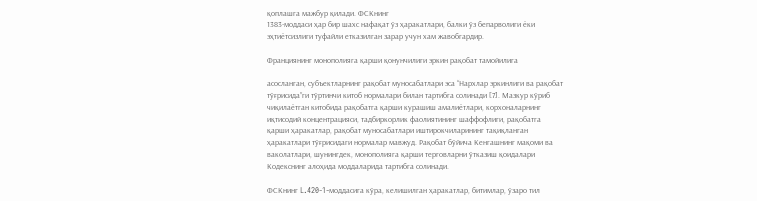қоплашга мажбур қилади. ФСКнинг
1383-моддаси ҳар бир шахс нафақат ўз ҳаракатлари, балки ўз бепарволиги ёки
эҳтиётсизлиги туфайли етказилган зарар учун хам жавобгардир.

Франциянинг монополияга қарши қонунчилиги эркин рақобат тамойилига

асосланган, субъектларнинг рақобат муносабатлари эса “Нархлар эркинлиги ва рақобат
тўғрисида”ги тўртинчи китоб нормалари билан тартибга солинади [7]. Мазкур кўриб
чиқилаётган китобида рақобатга қарши курашиш амалиётлари, корхоналарнинг
иқтисодий концентрацияси, тадбиркорлик фаолиятининг шаффофлиги, рақобатга
қарши ҳаракатлар, рақобат муносабатлари иштирокчиларининг тақиқланган
ҳаракатлари тўғрисидаги нормалар мавжуд. Рақобат бўйича Кенгашнинг мақоми ва
ваколатлари, шунингдек, монополияга қарши терговларни ўтказиш қоидалари
Кодекснинг алоҳида моддаларида тартибга солинади.

ФСКнинг L.420-1-моддасига кўра, келишилган ҳаракатлар, битимлар, ўзаро тил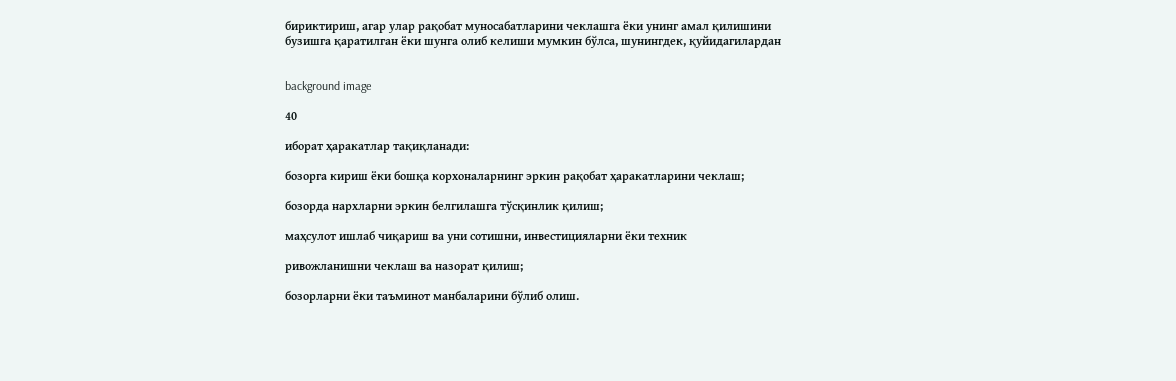бириктириш, агар улар рақобат муносабатларини чеклашга ёки унинг амал қилишини
бузишга қаратилган ёки шунга олиб келиши мумкин бўлса, шунингдек, қуйидагилардан


background image

40

иборат ҳаракатлар тақиқланади:

бозорга кириш ёки бошқа корхоналарнинг эркин рақобат ҳаракатларини чеклаш;

бозорда нархларни эркин белгилашга тўсқинлик қилиш;

маҳсулот ишлаб чиқариш ва уни сотишни, инвестицияларни ёки техник

ривожланишни чеклаш ва назорат қилиш;

бозорларни ёки таъминот манбаларини бўлиб олиш.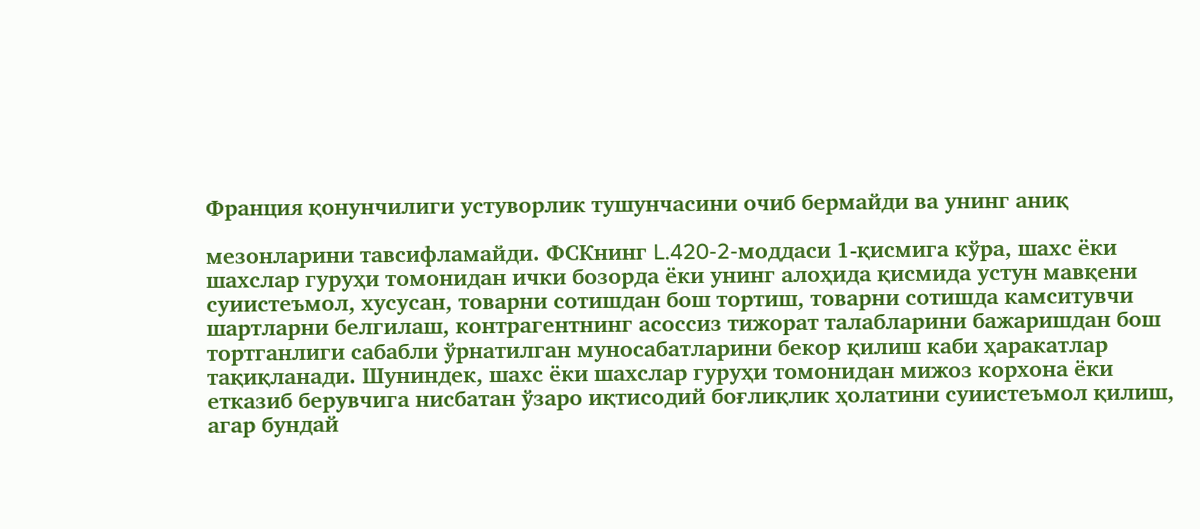Франция қонунчилиги устуворлик тушунчасини очиб бермайди ва унинг аниқ

мезонларини тавсифламайди. ФСКнинг L.420-2-моддаси 1-қисмига кўра, шахс ёки
шахслар гуруҳи томонидан ички бозорда ёки унинг алоҳида қисмида устун мавқени
суиистеъмол, хусусан, товарни сотишдан бош тортиш, товарни сотишда камситувчи
шартларни белгилаш, контрагентнинг асоссиз тижорат талабларини бажаришдан бош
тортганлиги сабабли ўрнатилган муносабатларини бекор қилиш каби ҳаракатлар
тақиқланади. Шуниндек, шахс ёки шахслар гуруҳи томонидан мижоз корхона ёки
етказиб берувчига нисбатан ўзаро иқтисодий боғлиқлик ҳолатини суиистеъмол қилиш,
агар бундай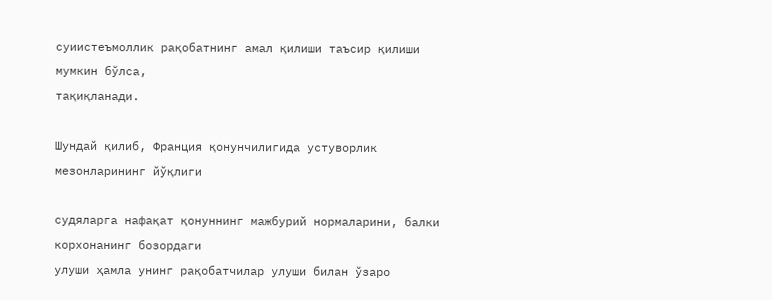суиистеъмоллик рақобатнинг амал қилиши таъсир қилиши мумкин бўлса,
тақиқланади.

Шундай қилиб, Франция қонунчилигида устуворлик мезонларининг йўқлиги

судяларга нафақат қонуннинг мажбурий нормаларини, балки корхонанинг бозордаги
улуши ҳамла унинг рақобатчилар улуши билан ўзаро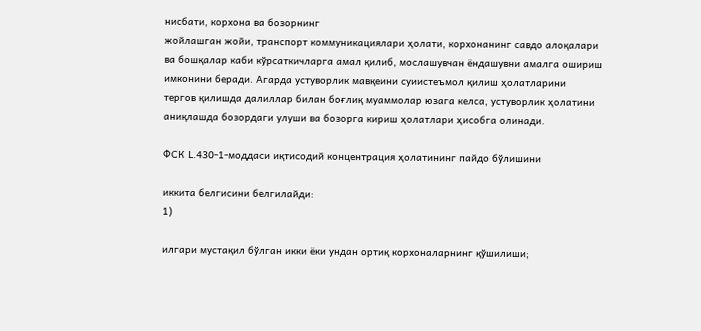нисбати, корхона ва бозорнинг
жойлашган жойи, транспорт коммуникациялари ҳолати, корхонанинг савдо алоқалари
ва бошқалар каби кўрсаткичларга амал қилиб, мослашувчан ёндашувни амалга ошириш
имконини беради. Агарда устуворлик мавқеини суиистеъмол қилиш ҳолатларини
тергов қилишда далиллар билан боғлиқ муаммолар юзага келса, устуворлик ҳолатини
аниқлашда бозордаги улуши ва бозорга кириш ҳолатлари ҳисобга олинади.

ФСК L.430-1-моддаси иқтисодий концентрация ҳолатининг пайдо бўлишини

иккита белгисини белгилайди:
1)

илгари мустақил бўлган икки ёки ундан ортиқ корхоналарнинг қўшилиши;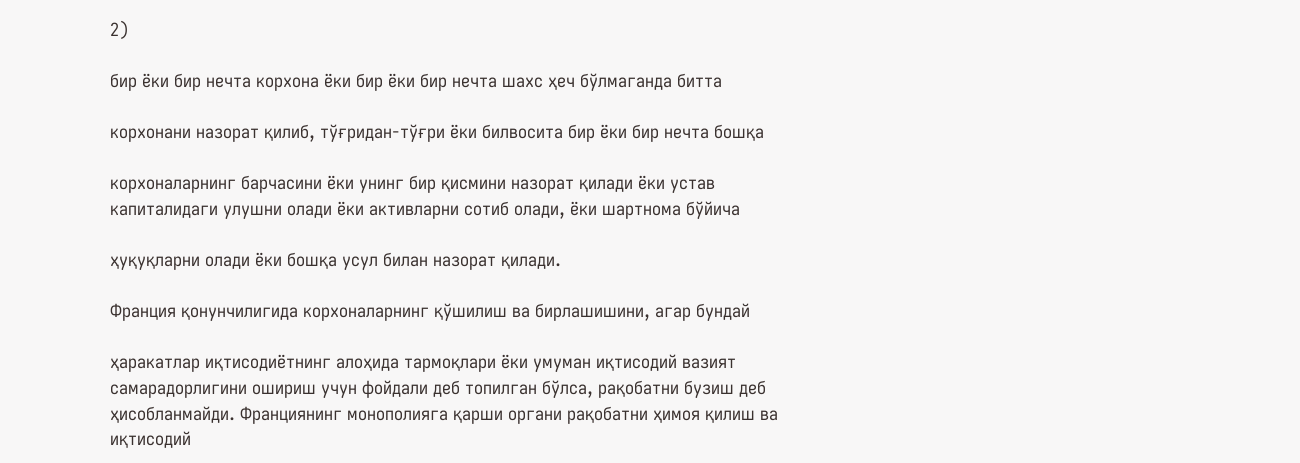2)

бир ёки бир нечта корхона ёки бир ёки бир нечта шахс ҳеч бўлмаганда битта

корхонани назорат қилиб, тўғридан-тўғри ёки билвосита бир ёки бир нечта бошқа

корхоналарнинг барчасини ёки унинг бир қисмини назорат қилади ёки устав
капиталидаги улушни олади ёки активларни сотиб олади, ёки шартнома бўйича

ҳуқуқларни олади ёки бошқа усул билан назорат қилади.

Франция қонунчилигида корхоналарнинг қўшилиш ва бирлашишини, агар бундай

ҳаракатлар иқтисодиётнинг алоҳида тармоқлари ёки умуман иқтисодий вазият
самарадорлигини ошириш учун фойдали деб топилган бўлса, рақобатни бузиш деб
ҳисобланмайди. Франциянинг монополияга қарши органи рақобатни ҳимоя қилиш ва
иқтисодий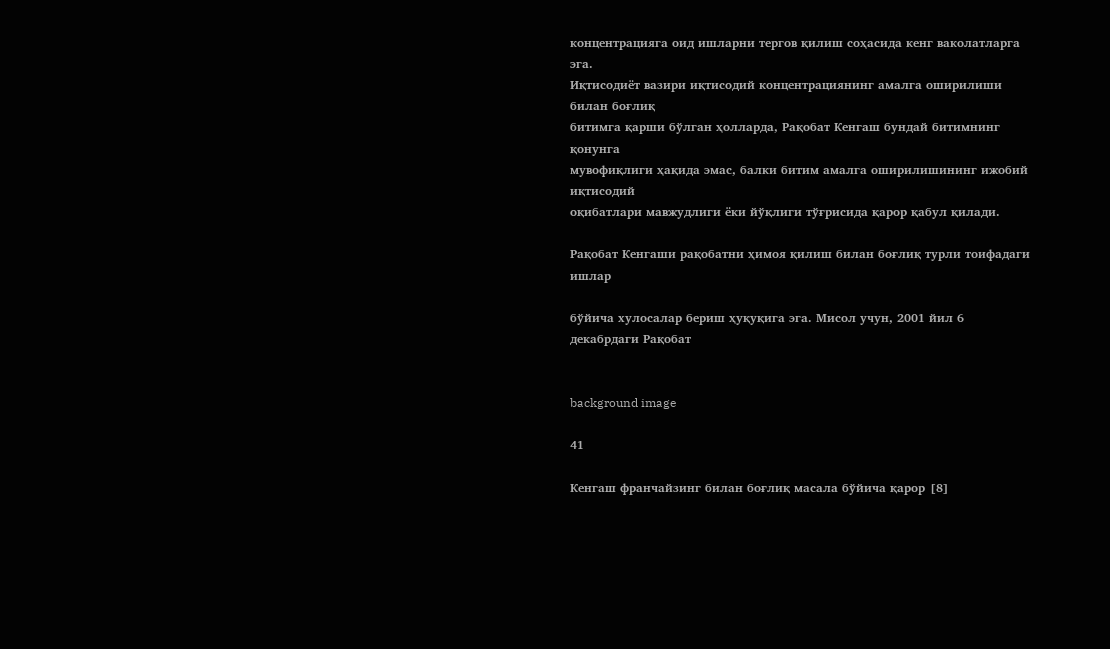концентрацияга оид ишларни тергов қилиш соҳасида кенг ваколатларга эга.
Иқтисодиёт вазири иқтисодий концентрациянинг амалга оширилиши билан боғлиқ
битимга қарши бўлган ҳолларда, Рақобат Кенгаш бундай битимнинг қонунга
мувофиқлиги ҳақида эмас, балки битим амалга оширилишининг ижобий иқтисодий
оқибатлари мавжудлиги ёки йўқлиги тўғрисида қарор қабул қилади.

Рақобат Кенгаши рақобатни ҳимоя қилиш билан боғлиқ турли тоифадаги ишлар

бўйича хулосалар бериш ҳуқуқига эга. Мисол учун, 2001 йил 6 декабрдаги Рақобат


background image

41

Кенгаш франчайзинг билан боғлиқ масала бўйича қарор [8]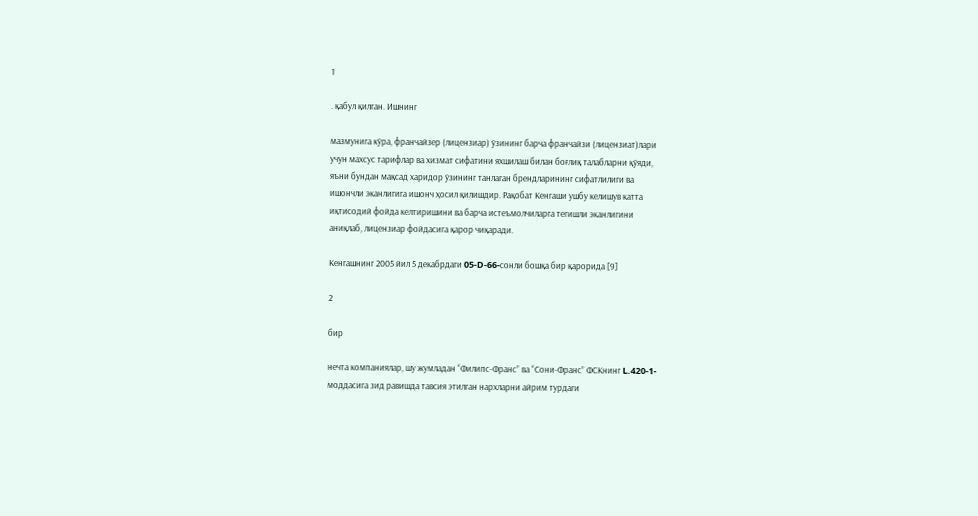1

. қабул қилган. Ишнинг

мазмунига кўра, франчайзер (лицензиар) ўзининг барча франчайзи (лицензиат)лари
учун махсус тарифлар ва хизмат сифатини яхшилаш билан боғлиқ талабларни қўяди,
яъни бундан мақсад харидор ўзининг танлаган брендларининг сифатлилиги ва
ишончли эканлигига ишонч ҳосил қилишдир. Рақобат Кенгаши ушбу келишув катта
иқтисодий фойда келтиришини ва барча истеъмолчиларга тегишли эканлигини
аниқлаб, лицензиар фойдасига қарор чиқаради.

Кенгашнинг 2005 йил 5 декабрдаги 05-D-66-сонли бошқа бир қарорида [9]

2

бир

нечта компаниялар, шу жумладан “Филипс-Франс” ва “Сони-Франс” ФСКнинг L.420-1-
моддасига зид равишда тавсия этилган нархларни айрим турдаги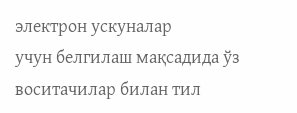электрон ускуналар
учун белгилаш мақсадида ўз воситачилар билан тил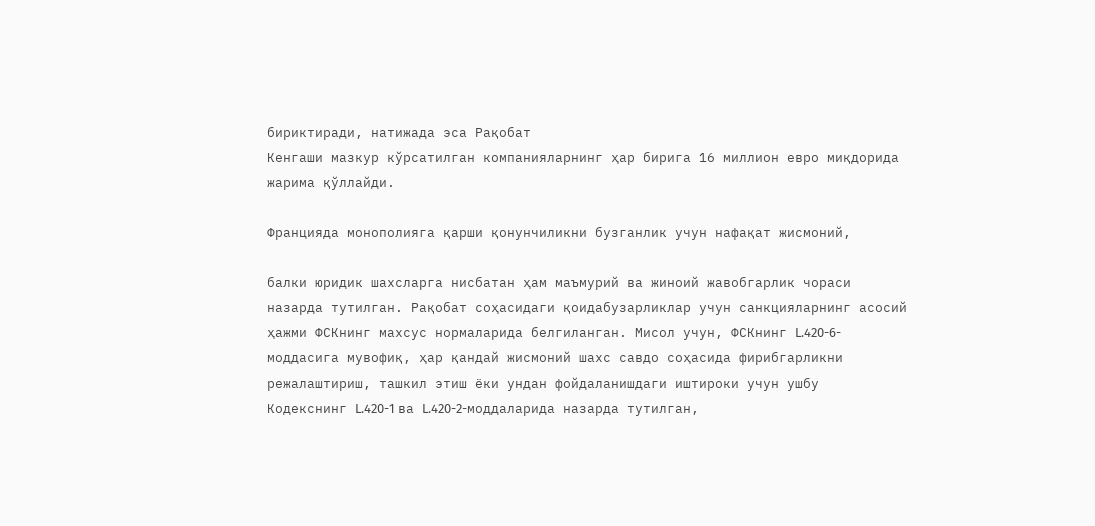бириктиради, натижада эса Рақобат
Кенгаши мазкур кўрсатилган компанияларнинг ҳар бирига 16 миллион евро миқдорида
жарима қўллайди.

Францияда монополияга қарши қонунчиликни бузганлик учун нафақат жисмоний,

балки юридик шахсларга нисбатан ҳам маъмурий ва жиноий жавобгарлик чораси
назарда тутилган. Рақобат соҳасидаги қоидабузарликлар учун санкцияларнинг асосий
ҳажми ФСКнинг махсус нормаларида белгиланган. Мисол учун, ФСКнинг L.420-6-
моддасига мувофиқ, ҳар қандай жисмоний шахс савдо соҳасида фирибгарликни
режалаштириш, ташкил этиш ёки ундан фойдаланишдаги иштироки учун ушбу
Кодекснинг L.420-1 ва L.420-2-моддаларида назарда тутилган,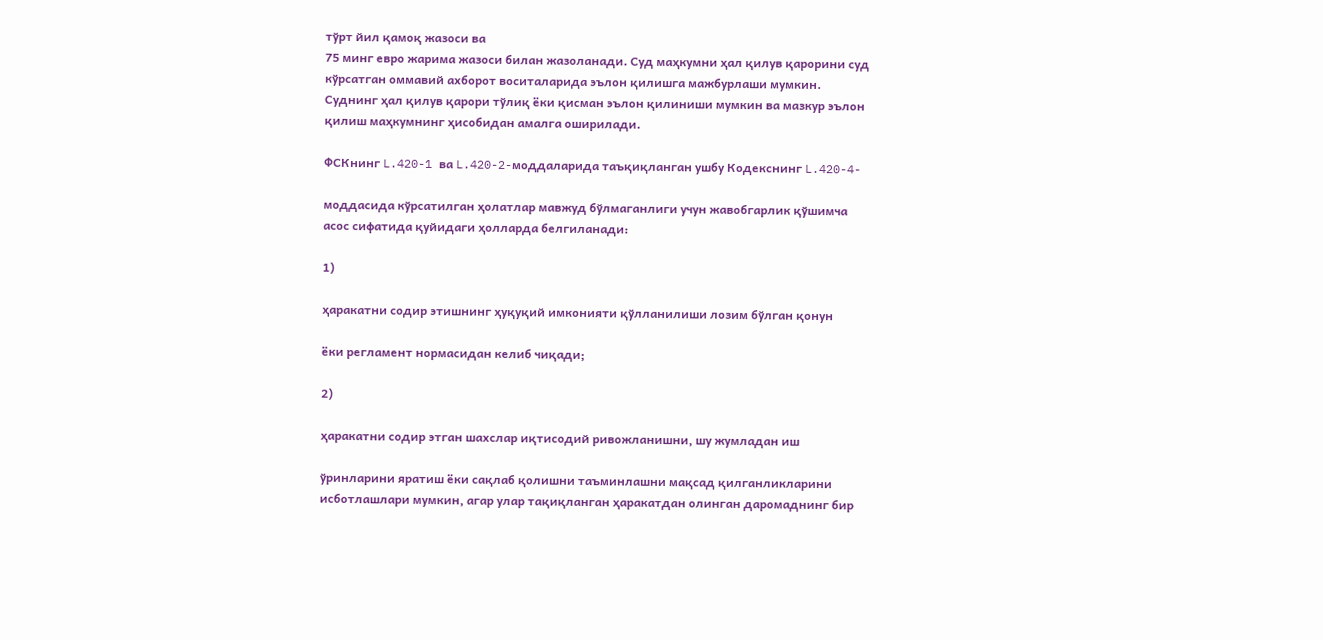тўрт йил қамоқ жазоси ва
75 минг евро жарима жазоси билан жазоланади. Суд маҳкумни ҳал қилув қарорини суд
кўрсатган оммавий ахборот воситаларида эълон қилишга мажбурлаши мумкин.
Суднинг ҳал қилув қарори тўлиқ ёки қисман эълон қилиниши мумкин ва мазкур эълон
қилиш маҳкумнинг ҳисобидан амалга оширилади.

ФСКнинг L.420-1 ва L.420-2-моддаларида таъқиқланган ушбу Кодекснинг L.420-4-

моддасида кўрсатилган ҳолатлар мавжуд бўлмаганлиги учун жавобгарлик қўшимча
асос сифатида қуйидаги ҳолларда белгиланади:

1)

ҳаракатни содир этишнинг ҳуқуқий имконияти қўлланилиши лозим бўлган қонун

ёки регламент нормасидан келиб чиқади;

2)

ҳаракатни содир этган шахслар иқтисодий ривожланишни, шу жумладан иш

ўринларини яратиш ёки сақлаб қолишни таъминлашни мақсад қилганликларини
исботлашлари мумкин, агар улар тақиқланган ҳаракатдан олинган даромаднинг бир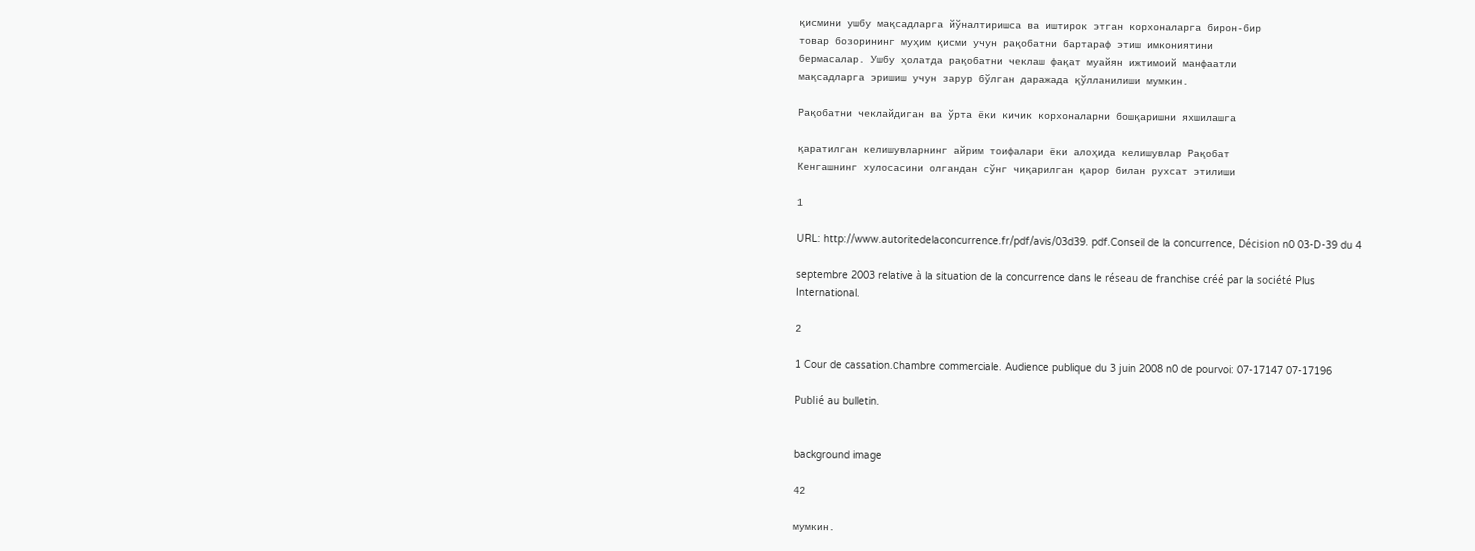қисмини ушбу мақсадларга йўналтиришса ва иштирок этган корхоналарга бирон-бир
товар бозорининг муҳим қисми учун рақобатни бартараф этиш имкониятини
бермасалар. Ушбу ҳолатда рақобатни чеклаш фақат муайян ижтимоий манфаатли
мақсадларга эришиш учун зарур бўлган даражада қўлланилиши мумкин.

Рақобатни чеклайдиган ва ўрта ёки кичик корхоналарни бошқаришни яхшилашга

қаратилган келишувларнинг айрим тоифалари ёки алоҳида келишувлар Рақобат
Кенгашнинг хулосасини олгандан сўнг чиқарилган қарор билан рухсат этилиши

1

URL: http://www.autoritedelaconcurrence.fr/pdf/avis/03d39. pdf.Conseil de la concurrence, Décision n0 03-D-39 du 4

septembre 2003 relative à la situation de la concurrence dans le réseau de franchise créé par la société Plus
International.

2

1 Cour de cassation.Сhambre commerciale. Audience publique du 3 juin 2008 n0 de pourvoi: 07-17147 07-17196

Publié au bulletin.


background image

42

мумкин.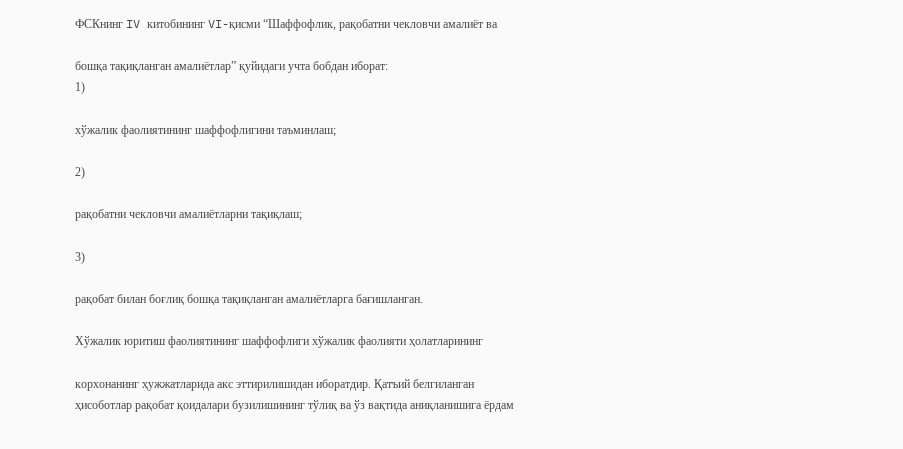ФСКнинг IV китобининг VI-қисми “Шаффофлик, рақобатни чекловчи амалиёт ва

бошқа тақиқланган амалиётлар” қуйидаги учта бобдан иборат:
1)

хўжалик фаолиятининг шаффофлигини таъминлаш;

2)

рақобатни чекловчи амалиётларни тақиқлаш;

3)

рақобат билан боғлиқ бошқа тақиқланган амалиётларга бағишланган.

Хўжалик юритиш фаолиятининг шаффофлиги хўжалик фаолияти ҳолатларининг

корхонанинг ҳужжатларида акс эттирилишидан иборатдир. Қатъий белгиланган
ҳисоботлар рақобат қоидалари бузилишининг тўлиқ ва ўз вақтида аниқланишига ёрдам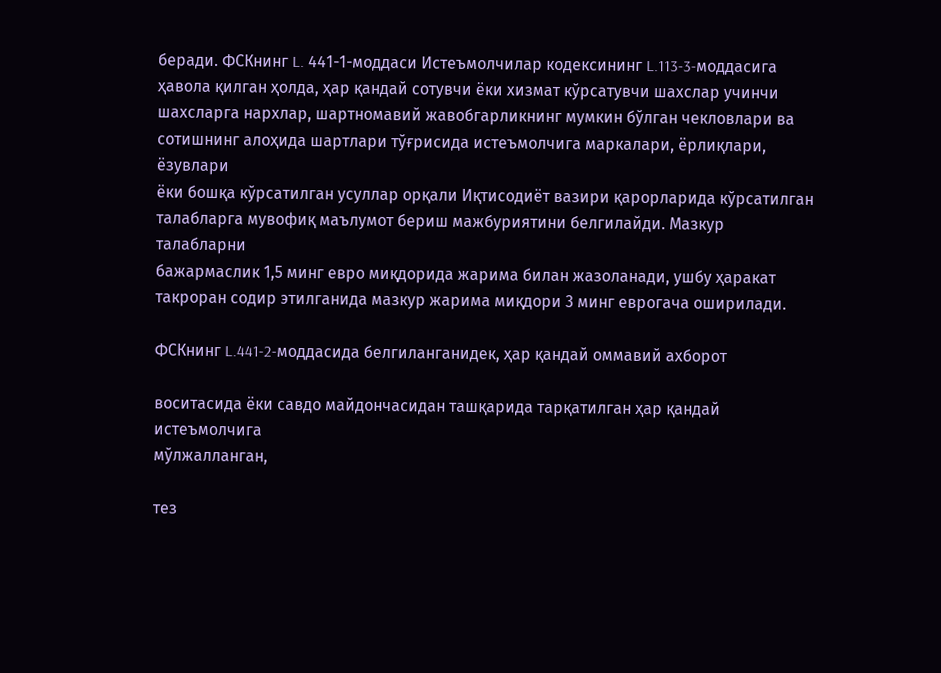беради. ФСКнинг L. 441-1-моддаси Истеъмолчилар кодексининг L.113-3-моддасига
ҳавола қилган ҳолда, ҳар қандай сотувчи ёки хизмат кўрсатувчи шахслар учинчи
шахсларга нархлар, шартномавий жавобгарликнинг мумкин бўлган чекловлари ва
сотишнинг алоҳида шартлари тўғрисида истеъмолчига маркалари, ёрлиқлари, ёзувлари
ёки бошқа кўрсатилган усуллар орқали Иқтисодиёт вазири қарорларида кўрсатилган
талабларга мувофиқ маълумот бериш мажбуриятини белгилайди. Мазкур талабларни
бажармаслик 1,5 минг евро миқдорида жарима билан жазоланади, ушбу ҳаракат
такроран содир этилганида мазкур жарима миқдори 3 минг еврогача оширилади.

ФСКнинг L.441-2-моддасида белгиланганидек, ҳар қандай оммавий ахборот

воситасида ёки савдо майдончасидан ташқарида тарқатилган ҳар қандай истеъмолчига
мўлжалланган,

тез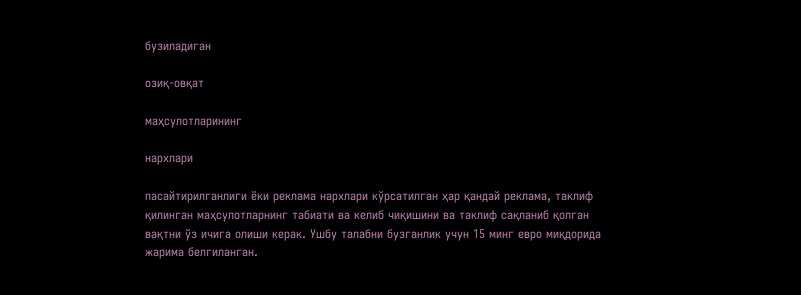бузиладиган

озиқ-овқат

маҳсулотларининг

нархлари

пасайтирилганлиги ёки реклама нархлари кўрсатилган ҳар қандай реклама, таклиф
қилинган маҳсулотларнинг табиати ва келиб чиқишини ва таклиф сақланиб қолган
вақтни ўз ичига олиши керак. Ушбу талабни бузганлик учун 15 минг евро миқдорида
жарима белгиланган.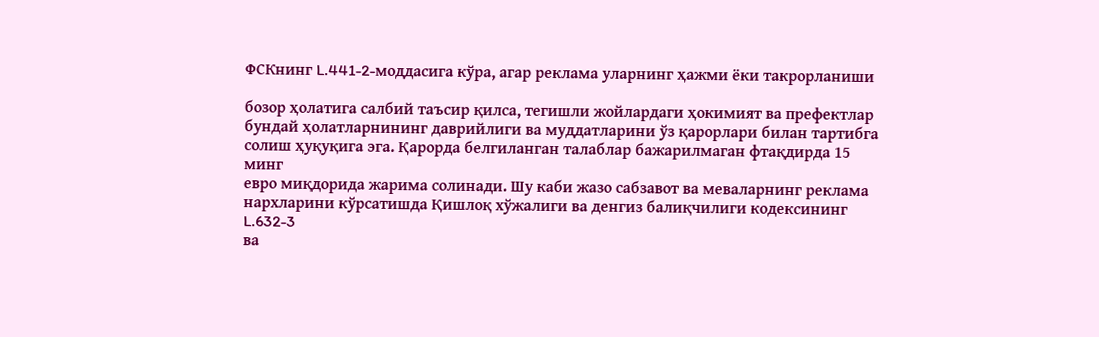ФСКнинг L.441-2-моддасига кўра, агар реклама уларнинг ҳажми ёки такрорланиши

бозор ҳолатига салбий таъсир қилса, тегишли жойлардаги ҳокимият ва префектлар
бундай ҳолатларнининг даврийлиги ва муддатларини ўз қарорлари билан тартибга
солиш ҳуқуқига эга. Қарорда белгиланган талаблар бажарилмаган фтақдирда 15 минг
евро миқдорида жарима солинади. Шу каби жазо сабзавот ва меваларнинг реклама
нархларини кўрсатишда Қишлоқ хўжалиги ва денгиз балиқчилиги кодексининг L.632-3
ва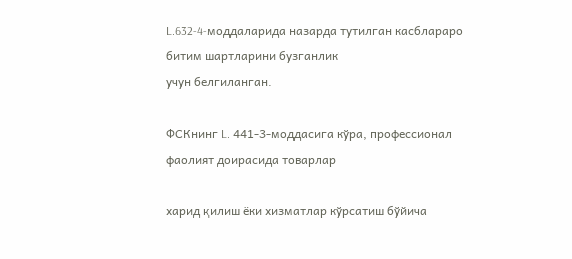L.632-4-моддаларида назарда тутилган касблараро битим шартларини бузганлик
учун белгиланган.

ФСКнинг L. 441-3-моддасига кўра, профессионал фаолият доирасида товарлар

харид қилиш ёки хизматлар кўрсатиш бўйича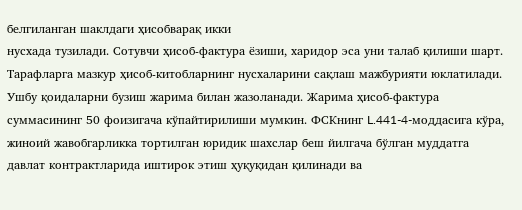белгиланган шаклдаги ҳисобварақ икки
нусхада тузилади. Сотувчи ҳисоб-фактура ёзиши, харидор эса уни талаб қилиши шарт.
Тарафларга мазкур ҳисоб-китобларнинг нусхаларини сақлаш мажбурияти юклатилади.
Ушбу қоидаларни бузиш жарима билан жазоланади. Жарима ҳисоб-фактура
суммасининг 50 фоизигача кўпайтирилиши мумкин. ФСКнинг L.441-4-моддасига кўра,
жиноий жавобгарликка тортилган юридик шахслар беш йилгача бўлган муддатга
давлат контрактларида иштирок этиш ҳуқуқидан қилинади ва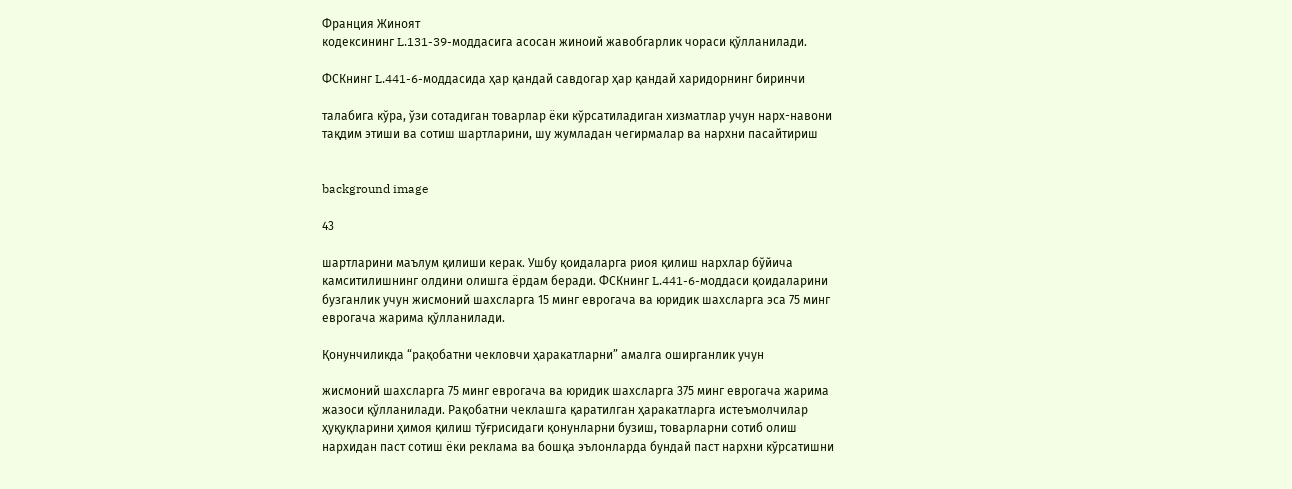Франция Жиноят
кодексининг L.131-39-моддасига асосан жиноий жавобгарлик чораси қўлланилади.

ФСКнинг L.441-6-моддасида ҳар қандай савдогар ҳар қандай харидорнинг биринчи

талабига кўра, ўзи сотадиган товарлар ёки кўрсатиладиган хизматлар учун нарх-навони
тақдим этиши ва сотиш шартларини, шу жумладан чегирмалар ва нархни пасайтириш


background image

43

шартларини маълум қилиши керак. Ушбу қоидаларга риоя қилиш нархлар бўйича
камситилишнинг олдини олишга ёрдам беради. ФСКнинг L.441-6-моддаси қоидаларини
бузганлик учун жисмоний шахсларга 15 минг еврогача ва юридик шахсларга эса 75 минг
еврогача жарима қўлланилади.

Қонунчиликда “рақобатни чекловчи ҳаракатларни” амалга оширганлик учун

жисмоний шахсларга 75 минг еврогача ва юридик шахсларга 375 минг еврогача жарима
жазоси қўлланилади. Рақобатни чеклашга қаратилган ҳаракатларга истеъмолчилар
ҳуқуқларини ҳимоя қилиш тўғрисидаги қонунларни бузиш, товарларни сотиб олиш
нархидан паст сотиш ёки реклама ва бошқа эълонларда бундай паст нархни кўрсатишни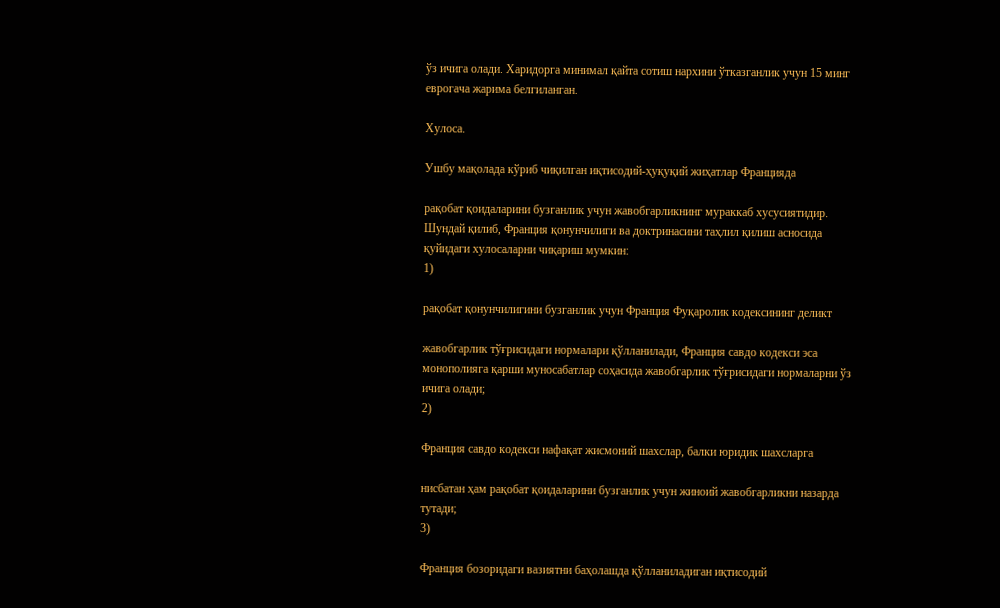ўз ичига олади. Харидорга минимал қайта сотиш нархини ўтказганлик учун 15 минг
еврогача жарима белгиланган.

Хулоса.

Ушбу мақолада кўриб чиқилган иқтисодий-ҳуқуқий жиҳатлар Францияда

рақобат қоидаларини бузганлик учун жавобгарликнинг мураккаб хусусиятидир.
Шундай қилиб, Франция қонунчилиги ва доктринасини таҳлил қилиш асносида
қуйидаги хулосаларни чиқариш мумкин:
1)

рақобат қонунчилигини бузганлик учун Франция Фуқаролик кодексининг деликт

жавобгарлик тўғрисидаги нормалари қўлланилади, Франция савдо кодекси эса
монополияга қарши муносабатлар соҳасида жавобгарлик тўғрисидаги нормаларни ўз
ичига олади;
2)

Франция савдо кодекси нафақат жисмоний шахслар, балки юридик шахсларга

нисбатан ҳам рақобат қоидаларини бузганлик учун жиноий жавобгарликни назарда
тутади;
3)

Франция бозоридаги вазиятни баҳолашда қўлланиладиган иқтисодий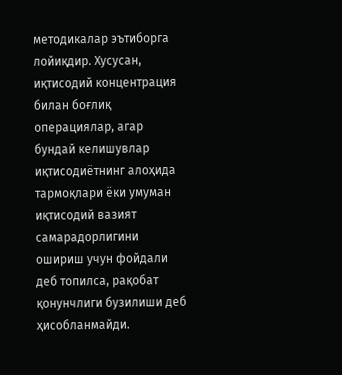методикалар эътиборга лойиқдир. Хусусан, иқтисодий концентрация билан боғлиқ
операциялар, агар бундай келишувлар иқтисодиётнинг алоҳида тармоқлари ёки умуман
иқтисодий вазият самарадорлигини ошириш учун фойдали деб топилса, рақобат
қонунчлиги бузилиши деб ҳисобланмайди.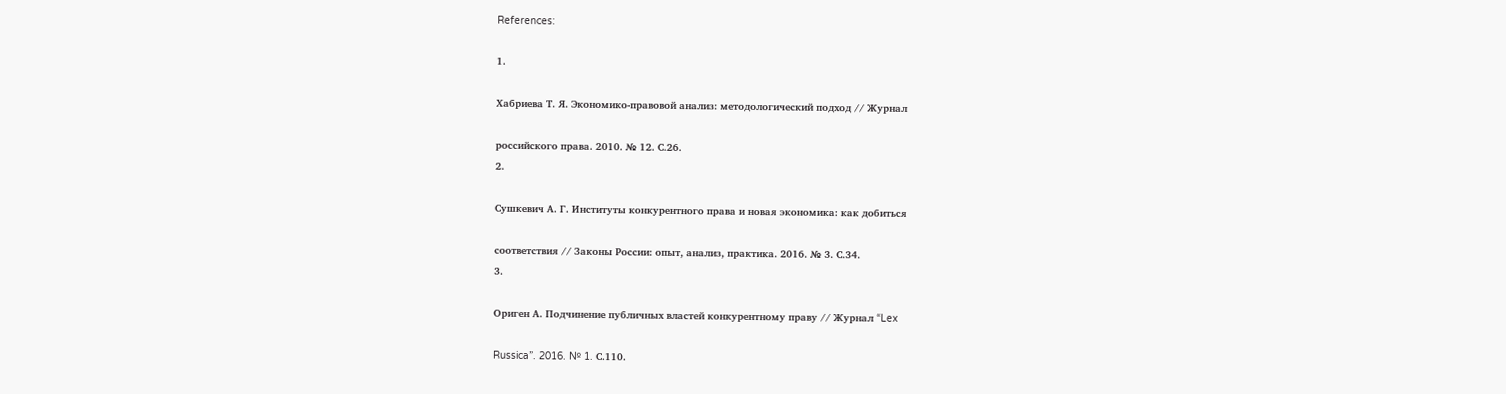References:

1.

Хабриева Т. Я. Экономико-правовой анализ: методологический подход // Журнал

российского права. 2010. № 12. С.26.
2.

Сушкевич А. Г. Институты конкурентного права и новая экономика: как добиться

соответствия // Законы России: опыт, анализ, практика. 2016. № 3. С.34.
3.

Ориген А. Подчинение публичных властей конкурентному праву // Журнал “Lex

Russica”. 2016. № 1. С.110.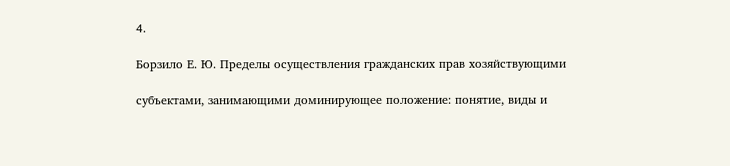4.

Борзило Е. Ю. Пределы осуществления гражданских прав хозяйствующими

субъектами, занимающими доминирующее положение: понятие, виды и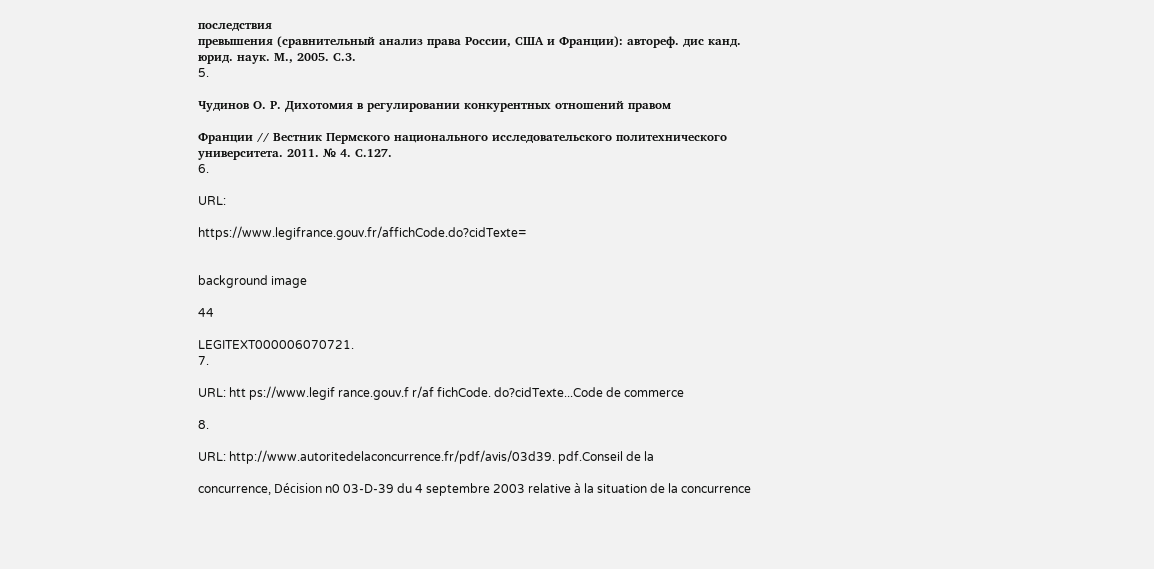последствия
превышения (сравнительный анализ права России, США и Франции): автореф. дис канд.
юрид. наук. М., 2005. С.3.
5.

Чудинов О. Р. Дихотомия в регулировании конкурентных отношений правом

Франции // Вестник Пермского национального исследовательского политехнического
университета. 2011. № 4. С.127.
6.

URL:

https://www.legifrance.gouv.fr/affichCode.do?cidTexte=


background image

44

LEGITEXT000006070721.
7.

URL: htt ps://www.legif rance.gouv.f r/af fichCode. do?cidTexte...Code de commerce

8.

URL: http://www.autoritedelaconcurrence.fr/pdf/avis/03d39. pdf.Conseil de la

concurrence, Décision n0 03-D-39 du 4 septembre 2003 relative à la situation de la concurrence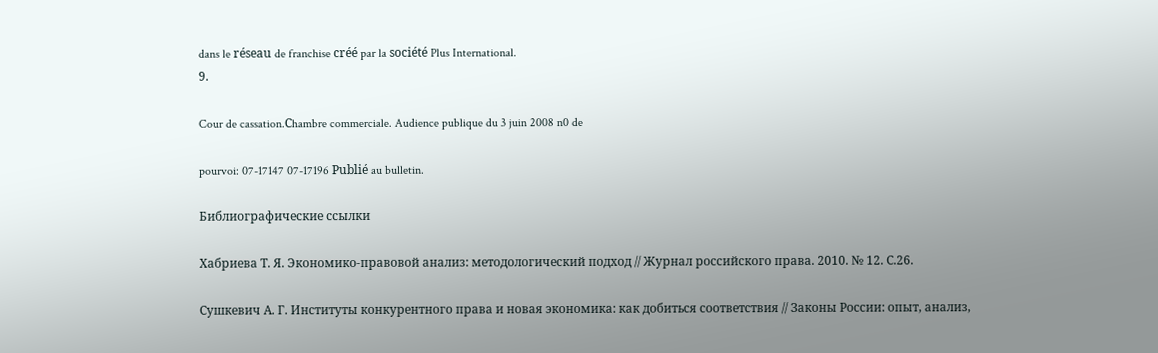dans le réseau de franchise créé par la société Plus International.
9.

Cour de cassation.Сhambre commerciale. Audience publique du 3 juin 2008 n0 de

pourvoi: 07-17147 07-17196 Publié au bulletin.

Библиографические ссылки

Хабриева Т. Я. Экономико-правовой анализ: методологический подход // Журнал российского права. 2010. № 12. С.26.

Сушкевич А. Г. Институты конкурентного права и новая экономика: как добиться соответствия // Законы России: опыт, анализ,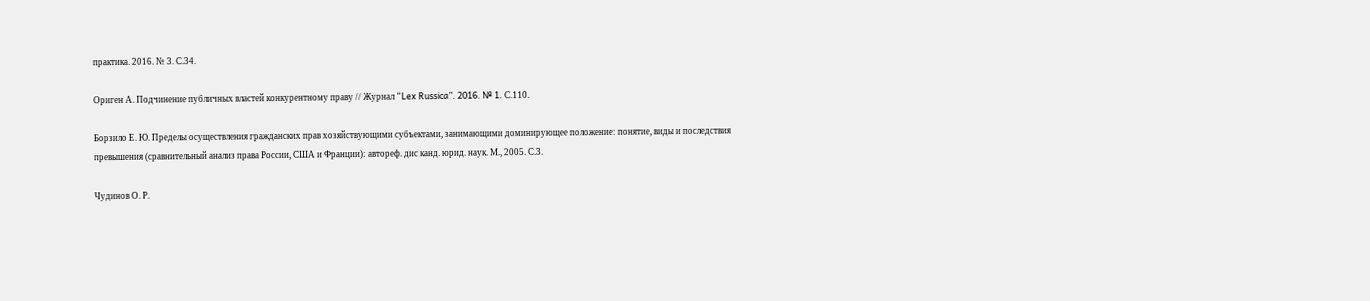практика. 2016. № 3. С.34.

Ориген А. Подчинение публичных властей конкурентному праву // Журнал “Lex Russica”. 2016. № 1. С.110.

Борзило Е. Ю. Пределы осуществления гражданских прав хозяйствующими субъектами, занимающими доминирующее положение: понятие, виды и последствия превышения (сравнительный анализ права России, США и Франции): автореф. дис канд. юрид. наук. М., 2005. С.3.

Чудинов О. Р.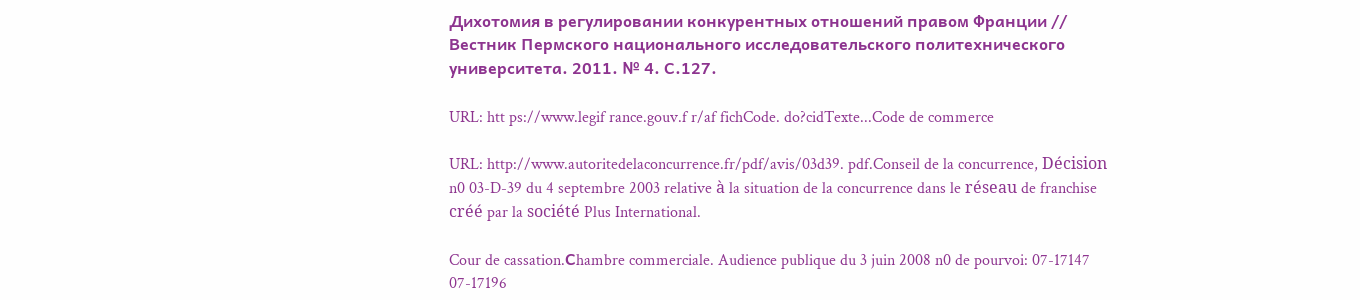Дихотомия в регулировании конкурентных отношений правом Франции // Вестник Пермского национального исследовательского политехнического университета. 2011. № 4. С.127.

URL: htt ps://www.legif rance.gouv.f r/af fichCode. do?cidTexte...Code de commerce

URL: http://www.autoritedelaconcurrence.fr/pdf/avis/03d39. pdf.Conseil de la concurrence, Décision n0 03-D-39 du 4 septembre 2003 relative à la situation de la concurrence dans le réseau de franchise créé par la société Plus International.

Cour de cassation.Сhambre commerciale. Audience publique du 3 juin 2008 n0 de pourvoi: 07-17147 07-17196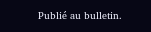Publié au bulletin.